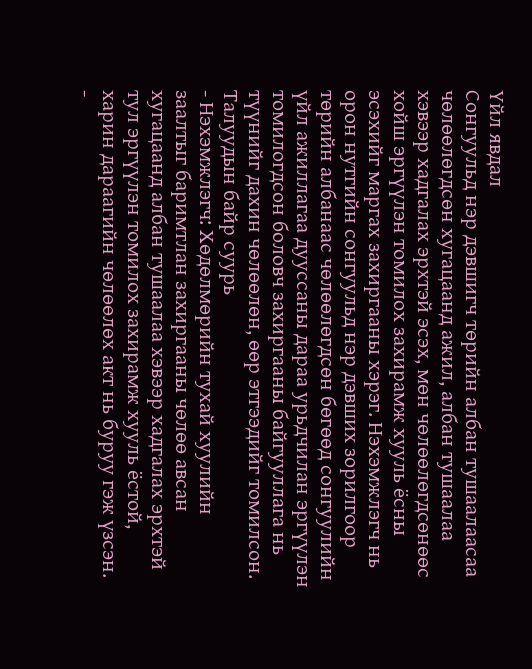Үйл явдал
Сонгуульд нэр дэвшигч төрийн албан тушаалаасаа чөлөөлөгдсөн хугацаанд ажил, албан тушаалаа хэвээр хадгалах эрхтэй эсэх, мөн чөлөөлөгдсөнөөс хойш эргүүлэн томилох захирамж хууль ёсны эсэхийг маргах захиргааны хэрэг. Нэхэмжлэгч нь орон нутгийн сонгуульд нэр дэвших зорилгоор төрийн албанаас чөлөөлөгдсөн бөгөөд сонгуулийн үйл ажиллагаа дууссаны дараа урьдчилан эргүүлэн томилогдсон боловч захиргааны байгууллага нь түүнийг дахин чөлөөлөн, өөр этгээдийг томилсон.
Талуудын байр суурь
- Нэхэмжлэгч: Хөдөлмөрийн тухай хуулийн заалтыг баримтлан захиргааны чөлөө авсан хугацаанд албан тушаалаа хэвээр хадгалах эрхтэй тул эргүүлэн томилох захирамж хууль ёстой, харин дараагийн чөлөөлөх акт нь буруу гэж үзсэн.
-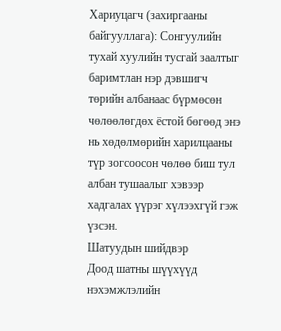Хариуцагч (захиргааны байгууллага): Сонгуулийн тухай хуулийн тусгай заалтыг баримтлан нэр дэвшигч төрийн албанаас бүрмөсөн чөлөөлөгдөх ёстой бөгөөд энэ нь хөдөлмөрийн харилцааны түр зогсоосон чөлөө биш тул албан тушаалыг хэвээр хадгалах үүрэг хүлээхгүй гэж үзсэн.
Шатуудын шийдвэр
Доод шатны шүүхүүд нэхэмжлэлийн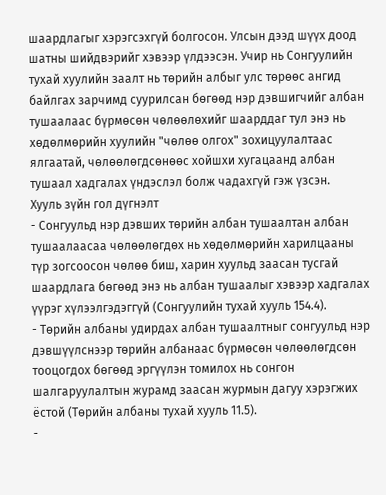шаардлагыг хэрэгсэхгүй болгосон. Улсын дээд шүүх доод шатны шийдвэрийг хэвээр үлдээсэн. Учир нь Сонгуулийн тухай хуулийн заалт нь төрийн албыг улс төрөөс ангид байлгах зарчимд суурилсан бөгөөд нэр дэвшигчийг албан тушаалаас бүрмөсөн чөлөөлөхийг шаарддаг тул энэ нь хөдөлмөрийн хуулийн "чөлөө олгох" зохицуулалтаас ялгаатай, чөлөөлөгдсөнөөс хойшхи хугацаанд албан тушаал хадгалах үндэслэл болж чадахгүй гэж үзсэн.
Хууль зүйн гол дүгнэлт
- Сонгуульд нэр дэвших төрийн албан тушаалтан албан тушаалаасаа чөлөөлөгдөх нь хөдөлмөрийн харилцааны түр зогсоосон чөлөө биш, харин хуульд заасан тусгай шаардлага бөгөөд энэ нь албан тушаалыг хэвээр хадгалах үүрэг хүлээлгэдэггүй (Сонгуулийн тухай хууль 154.4).
- Төрийн албаны удирдах албан тушаалтныг сонгуульд нэр дэвшүүлснээр төрийн албанаас бүрмөсөн чөлөөлөгдсөн тооцогдох бөгөөд эргүүлэн томилох нь сонгон шалгаруулалтын журамд заасан журмын дагуу хэрэгжих ёстой (Төрийн албаны тухай хууль 11.5).
-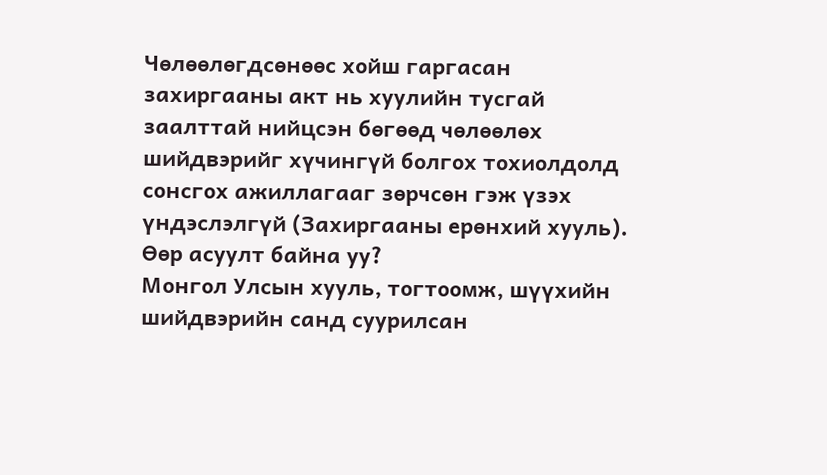Чөлөөлөгдсөнөөс хойш гаргасан захиргааны акт нь хуулийн тусгай заалттай нийцсэн бөгөөд чөлөөлөх шийдвэрийг хүчингүй болгох тохиолдолд сонсгох ажиллагааг зөрчсөн гэж үзэх үндэслэлгүй (Захиргааны ерөнхий хууль).
Өөр асуулт байна уу?
Монгол Улсын хууль, тогтоомж, шүүхийн шийдвэрийн санд суурилсан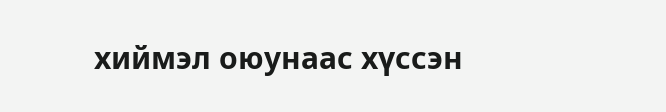хиймэл оюунаас хүссэн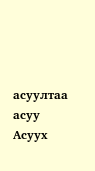асуултаа асуу
Асуух